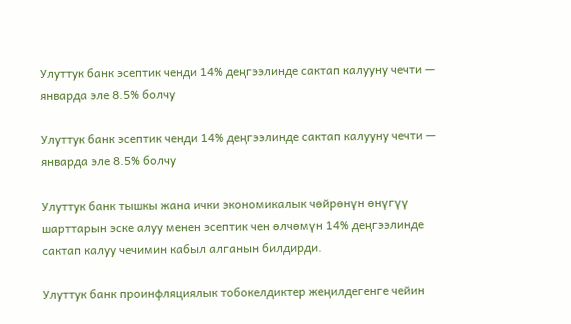Улуттук банк эсептик ченди 14% деңгээлинде сактап калууну чечти — январда эле 8.5% болчу

Улуттук банк эсептик ченди 14% деңгээлинде сактап калууну чечти — январда эле 8.5% болчу

Улуттук банк тышкы жана ички экономикалык чөйрөнүн өнүгүү шарттарын эске алуу менен эсептик чен өлчөмүн 14% деңгээлинде сактап калуу чечимин кабыл алганын билдирди.

Улуттук банк проинфляциялык тобокелдиктер жеңилдегенге чейин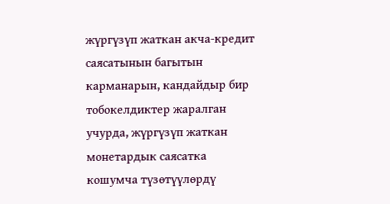жүргүзүп жаткан акча-кредит саясатынын багытын карманарын, кандайдыр бир тобокелдиктер жаралган учурда, жүргүзүп жаткан монетардык саясатка кошумча түзөтүүлөрдү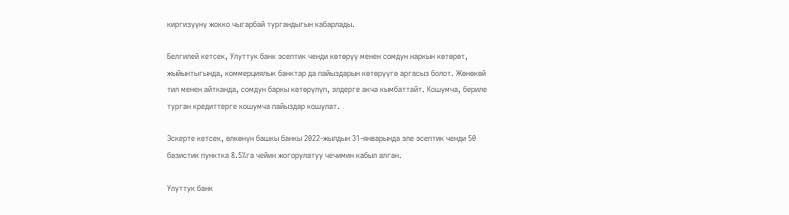киргизүүнү жокко чыгарбай тургандыгын кабарлады.

Белгилей кетсек, Улуттук банк эсептик ченди көтөрүү менен сомдун наркын көтөрөт, жыйынтыгында, коммерциялык банктар да пайыздарын көтөрүүгө аргасыз болот. Жөнөкөй тил менен айтканда, сомдун баркы көтөрүлүп, элдерге акча кымбаттайт. Кошумча, бериле турган кредиттерге кошумча пайыздар кошулат.

Эскерте кетсек, өлкөнүн башкы банкы 2022-жылдын 31-январында эле эсептик ченди 50 базистик пунктка 8.5%га чейин жогорулатуу чечимин кабыл алган.

Улуттук банк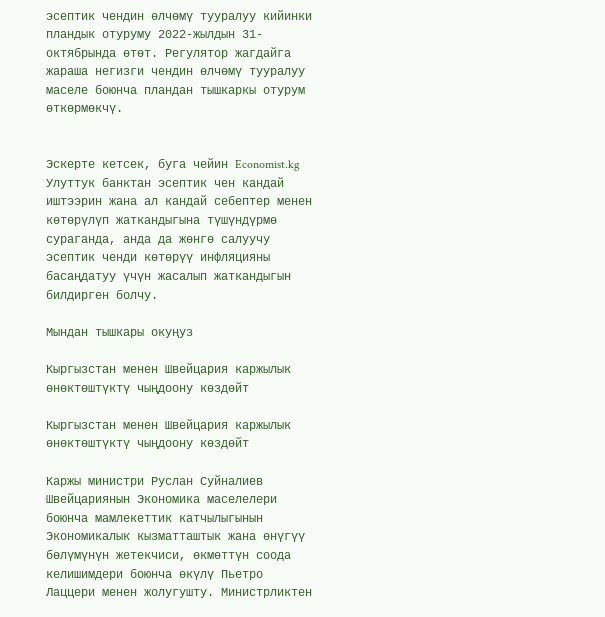эсептик чендин өлчөмү тууралуу кийинки пландык отуруму 2022-жылдын 31-октябрында өтөт. Регулятор жагдайга жараша негизги чендин өлчөмү тууралуу маселе боюнча пландан тышкаркы отурум өткөрмөкчү.


Эскерте кетсек, буга чейин Economist.kg Улуттук банктан эсептик чен кандай иштээрин жана ал кандай себептер менен көтөрүлүп жаткандыгына түшүндүрмө сураганда, анда да жөнгө салуучу эсептик ченди көтөрүү инфляцияны басаңдатуу үчүн жасалып жаткандыгын билдирген болчу.

Мындан тышкары окуңуз

Кыргызстан менен Швейцария каржылык өнөктөштүктү чыңдоону көздөйт

Кыргызстан менен Швейцария каржылык өнөктөштүктү чыңдоону көздөйт

Каржы министри Руслан Суйналиев Швейцариянын Экономика маселелери боюнча мамлекеттик катчылыгынын Экономикалык кызматташтык жана өнүгүү бөлүмүнүн жетекчиси, өкмөттүн соода келишимдери боюнча өкүлү Пьетро Лаццери менен жолугушту. Министрликтен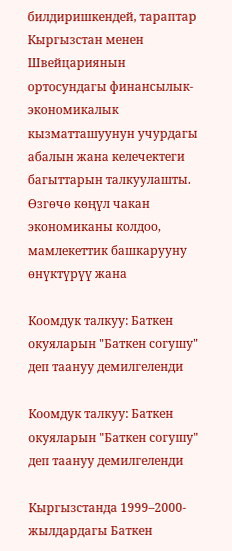билдиришкендей, тараптар Кыргызстан менен Швейцариянын ортосундагы финансылык-экономикалык кызматташуунун учурдагы абалын жана келечектеги багыттарын талкуулашты. Өзгөчө көңүл чакан экономиканы колдоо, мамлекеттик башкарууну өнүктүрүү жана

Коомдук талкуу: Баткен окуяларын "Баткен согушу" деп таануу демилгеленди

Коомдук талкуу: Баткен окуяларын "Баткен согушу" деп таануу демилгеленди

Кыргызстанда 1999–2000-жылдардагы Баткен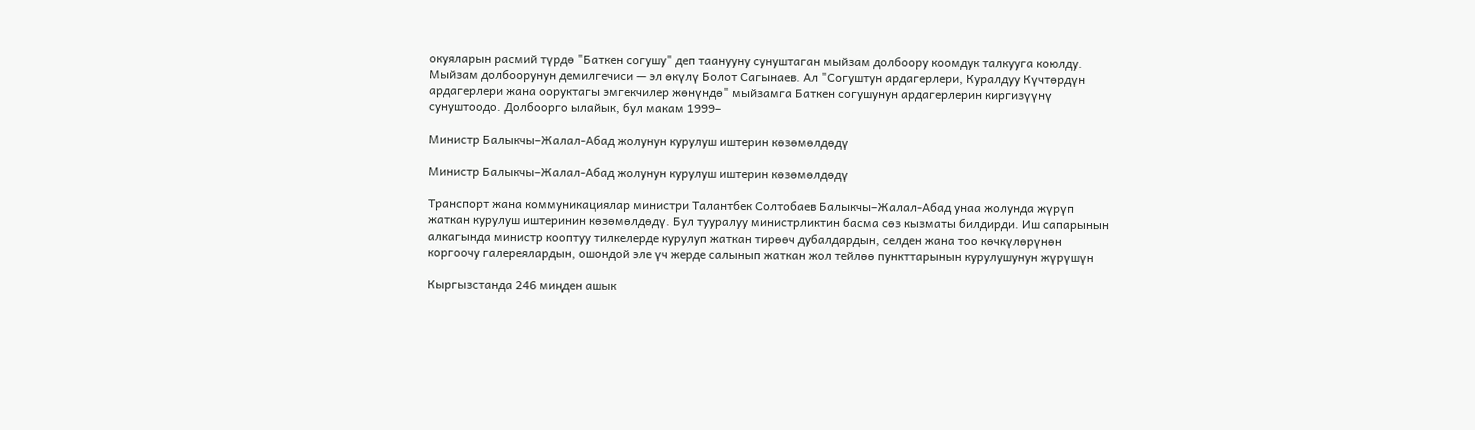окуяларын расмий түрдө "Баткен согушу" деп таанууну сунуштаган мыйзам долбоору коомдук талкууга коюлду. Мыйзам долбоорунун демилгечиси — эл өкүлү Болот Сагынаев. Ал "Согуштун ардагерлери, Куралдуу Күчтөрдүн ардагерлери жана ооруктагы эмгекчилер жөнүндө" мыйзамга Баткен согушунун ардагерлерин киргизүүнү сунуштоодо. Долбоорго ылайык, бул макам 1999–

Министр Балыкчы–Жалал-Абад жолунун курулуш иштерин көзөмөлдөдү

Министр Балыкчы–Жалал-Абад жолунун курулуш иштерин көзөмөлдөдү

Транспорт жана коммуникациялар министри Талантбек Солтобаев Балыкчы–Жалал-Абад унаа жолунда жүрүп жаткан курулуш иштеринин көзөмөлдөдү. Бул тууралуу министрликтин басма сөз кызматы билдирди. Иш сапарынын алкагында министр кооптуу тилкелерде курулуп жаткан тирөөч дубалдардын, селден жана тоо көчкүлөрүнөн коргоочу галереялардын, ошондой эле үч жерде салынып жаткан жол тейлөө пункттарынын курулушунун жүрүшүн

Кыргызстанда 246 миңден ашык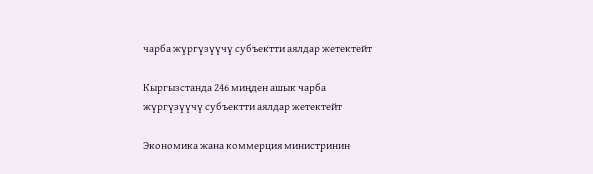чарба жүргүзүүчү субъектти аялдар жетектейт

Кыргызстанда 246 миңден ашык чарба жүргүзүүчү субъектти аялдар жетектейт

Экономика жана коммерция министринин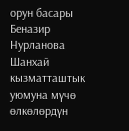орун басары Беназир Нурланова Шанхай кызматташтык уюмуна мүчө өлкөлөрдүн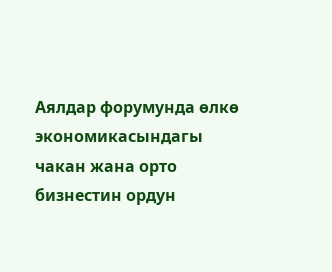Аялдар форумунда өлкө экономикасындагы чакан жана орто бизнестин ордун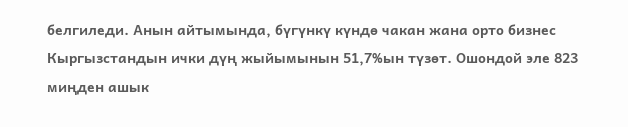белгиледи. Анын айтымында, бүгүнкү күндө чакан жана орто бизнес Кыргызстандын ички дүң жыйымынын 51,7%ын түзөт. Ошондой эле 823 миңден ашык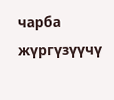чарба жүргүзүүчү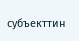субъекттин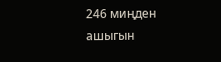246 миңден ашыгын